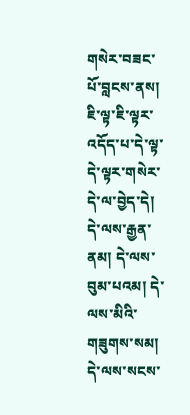གསེར་བཟང་པོ་བླངས་ནས། ཇི་ལྟ་ཇི་ལྟར་འདོད་པ་དེ་ལྟ་དེ་ལྟར་གསེར་དེ་ལ་བྱེད་དེ། དེ་ལས་རྒྱན་ནམ། དེ་ལས་བུམ་པའམ། དེ་ལས་མིའི་གཟུགས་སམ། དེ་ལས་སངས་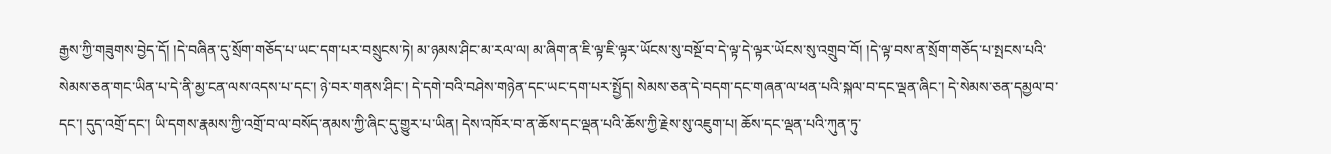རྒྱས་ཀྱི་གཟུགས་བྱེད་དོ། །དེ་བཞིན་དུ་སྲོག་གཅོད་པ་ཡང་དག་པར་བསྲུངས་ཏེ། མ་ཉམས་ཤིང་མ་རལ་ལ། མ་ཞིག་ན་ཇི་ལྟ་ཇི་ལྟར་ཡོངས་སུ་བསྔོ་བ་དེ་ལྟ་དེ་ལྟར་ཡོངས་སུ་འགྲུབ་བོ། །དེ་ལྟ་བས་ན་སྲོག་གཅོད་པ་སྤངས་པའི་སེམས་ཅན་གང་ཡིན་པ་དེ་ནི་མྱ་ངན་ལས་འདས་པ་དང་། ཉེ་བར་གནས་ཤིང་། དེ་དགེ་བའི་བཤེས་གཉེན་དང་ཡང་དག་པར་སྤྱོད། སེམས་ཅན་དེ་བདག་དང་གཞན་ལ་ཕན་པའི་སྐལ་བ་དང་ལྡན་ཞིང་། དེ་སེམས་ཅན་དམྱལ་བ་དང་། དུད་འགྲོ་དང་། ཡི་དགས་རྣམས་ཀྱི་འགྲོ་བ་ལ་བསོད་ནམས་ཀྱི་ཞིང་དུ་གྱུར་པ་ཡིན། དེས་འཁོར་བ་ན་ཆོས་དང་ལྡན་པའི་ཆོས་ཀྱི་རྗེས་སུ་འཇུག་པ། ཆོས་དང་ལྡན་པའི་ཀུན་ཏུ་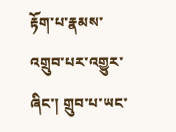རྟོག་པ་རྣམས་འགྲུབ་པར་འགྱུར་ཞིང་། གྲུབ་པ་ཡང་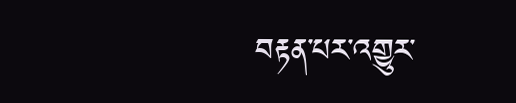བརྟན་པར་འགྱུར་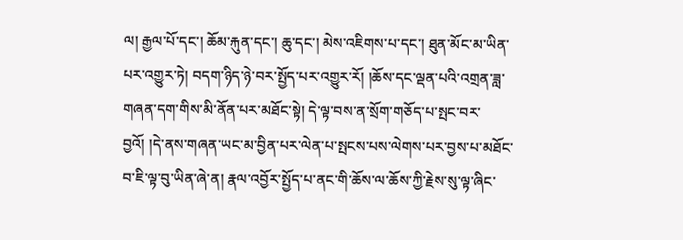ལ། རྒྱལ་པོ་དང་། ཆོམ་རྐུན་དང་། ཆུ་དང་། མེས་འཇིགས་པ་དང་། ཐུན་མོང་མ་ཡིན་པར་འགྱུར་ཏེ། བདག་ཉིད་ཉེ་བར་སྤྱོད་པར་འགྱུར་རོ། །ཆོས་དང་ལྡན་པའི་འགྲན་ཟླ་གཞན་དག་གིས་མི་ནོན་པར་མཐོང་སྟེ། དེ་ལྟ་བས་ན་སྲོག་གཅོད་པ་སྤང་བར་བྱའོ། །དེ་ནས་གཞན་ཡང་མ་བྱིན་པར་ལེན་པ་སྤངས་པས་ལེགས་པར་བྱས་པ་མཐོང་བ་ཇི་ལྟ་བུ་ཡིན་ཞེ་ན། རྣལ་འབྱོར་སྤྱོད་པ་ནང་གི་ཆོས་ལ་ཆོས་ཀྱི་རྗེས་སུ་ལྟ་ཞིང་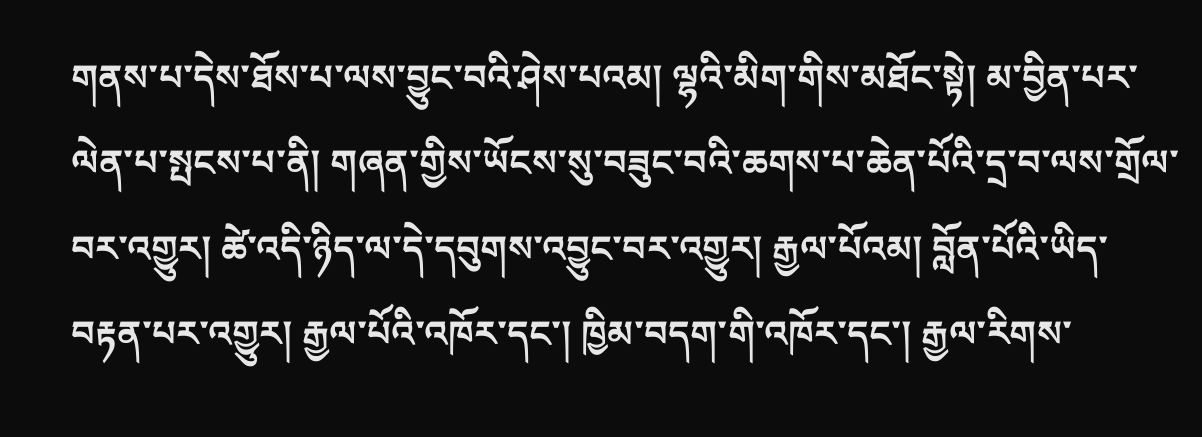གནས་པ་དེས་ཐོས་པ་ལས་བྱུང་བའི་ཤེས་པའམ། ལྷའི་མིག་གིས་མཐོང་སྟེ། མ་བྱིན་པར་ལེན་པ་སྤངས་པ་ནི། གཞན་གྱིས་ཡོངས་སུ་བཟུང་བའི་ཆགས་པ་ཆེན་པོའི་དྲ་བ་ལས་གྲོལ་བར་འགྱུར། ཚེ་འདི་ཉིད་ལ་དེ་དབུགས་འབྱུང་བར་འགྱུར། རྒྱལ་པོའམ། བློན་པོའི་ཡིད་བརྟན་པར་འགྱུར། རྒྱལ་པོའི་འཁོར་དང་། ཁྱིམ་བདག་གི་འཁོར་དང་། རྒྱལ་རིགས་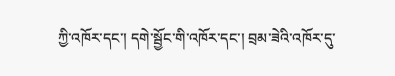ཀྱི་འཁོར་དང་། དགེ་སྦྱོང་གི་འཁོར་དང་། བྲམ་ཟེའི་འཁོར་དུ་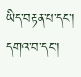ཡིད་བརྟན་པ་དང་། དགའ་བ་དང་།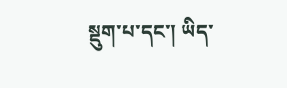སྡུག་པ་དང་། ཡིད་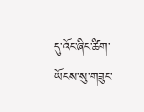དུ་འོང་ཞིང་ཚིག་ཡོངས་སུ་གཟུང་